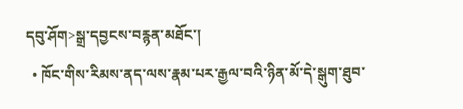དབུ་ཤོག>སྒྲ་དབྱངས་བརྙན་མཐོང་།
  • ཁོང་གིས་རིམས་ནད་ལས་རྣམ་པར་རྒྱལ་བའི་ཉིན་མོ་དེ་སྒུག་ཐུབ་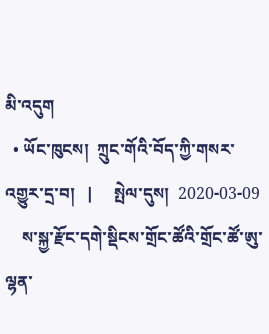མི་འདུག
  • ཡོང་ཁུངས།  ཀྲུང་གོའི་བོད་ཀྱི་གསར་འགྱུར་དྲ་བ།   |     སྤེལ་དུས།  2020-03-09
    ས་སྐྱ་རྫོང་དགེ་སྡིངས་གྲོང་ཚོའི་གྲོང་ཚོ་ཨུ་ལྷན་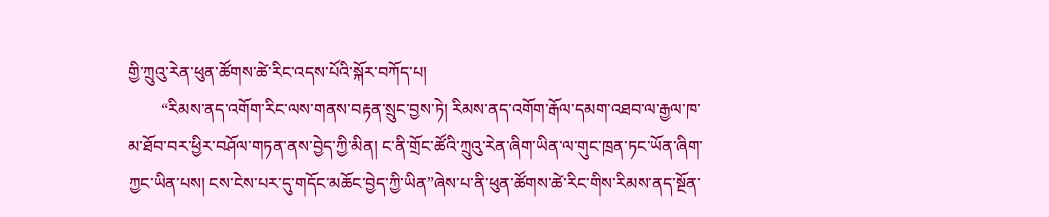གྱི་ཀྲུའུ་རེན་ཕུན་ཚོགས་ཚེ་རིང་འདས་པོའི་སྐོར་བཀོད་པ།
        “རིམས་ནད་འགོག་རིང་ལས་གནས་བརྟན་སྲུང་བྱས་ཏེ། རིམས་ནད་འགོག་རྒོལ་དམག་འཐབ་ལ་རྒྱལ་ཁ་མ་ཐོབ་བར་ཕྱིར་བཤོལ་གཏན་ནས་བྱེད་ཀྱི་མིན། ང་ནི་གྲོང་ཚོའི་ཀྲུའུ་རེན་ཞིག་ཡིན་ལ་གུང་ཁྲན་ཏང་ཡོན་ཞིག་ཀྱང་ཡིན་པས། ངས་ངེས་པར་དུ་གདོང་མཆོང་བྱེད་ཀྱི་ཡིན”ཞེས་པ་ནི་ཕུན་ཚོགས་ཚེ་རིང་གིས་རིམས་ནད་སྔོན་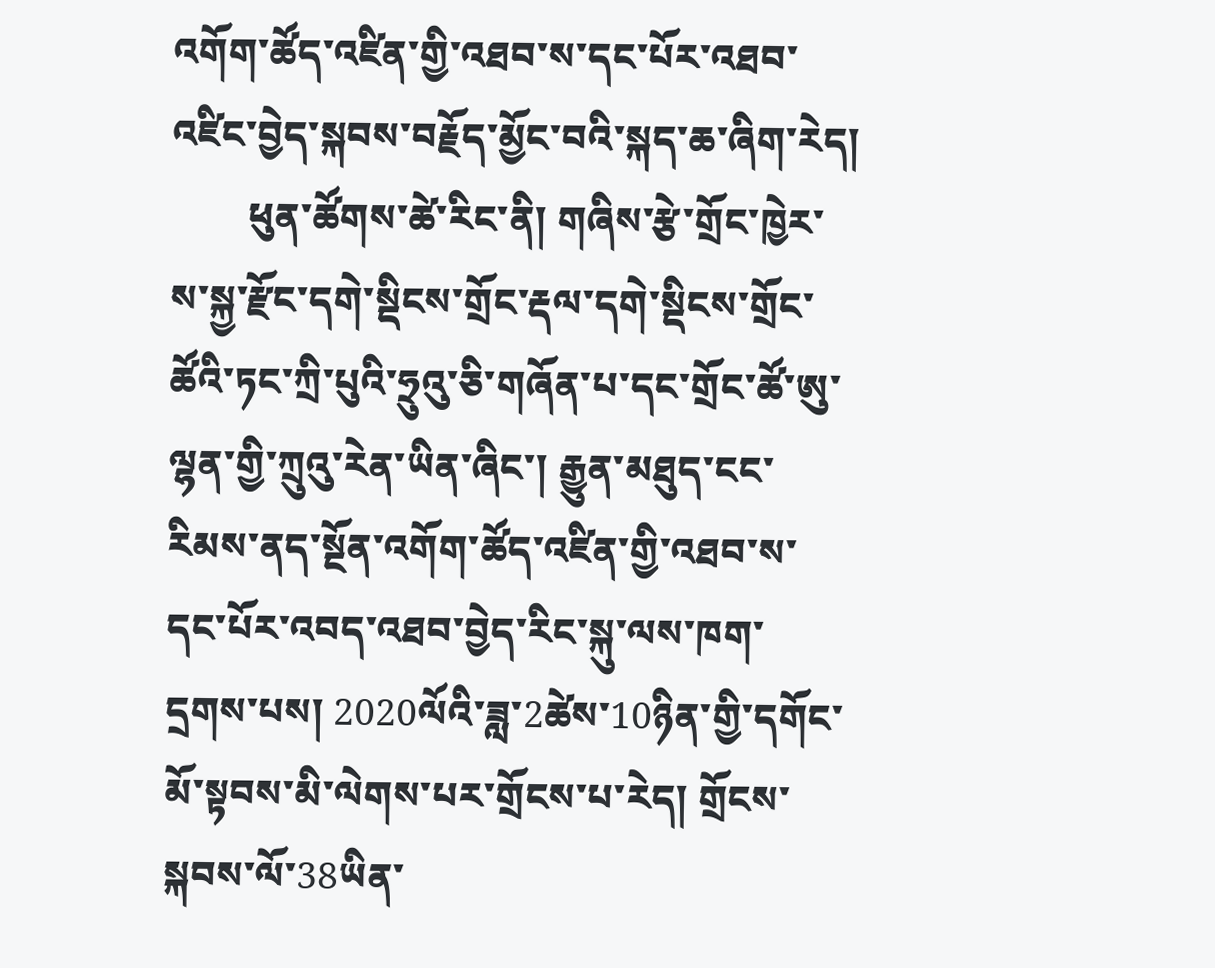འགོག་ཚོད་འཛིན་གྱི་འཐབ་ས་དང་པོར་འཐབ་འཛིང་བྱེད་སྐབས་བརྗོད་མྱོང་བའི་སྐད་ཆ་ཞིག་རེད།
        ཕུན་ཚོགས་ཚེ་རིང་ནི། གཞིས་རྩེ་གྲོང་ཁྱེར་ས་སྐྱ་རྫོང་དགེ་སྡིངས་གྲོང་རྡལ་དགེ་སྡིངས་གྲོང་ཚོའི་ཏང་ཀྲི་པུའི་ཧྲུའུ་ཅི་གཞོན་པ་དང་གྲོང་ཚོ་ཨུ་ལྷན་གྱི་ཀྲུའུ་རེན་ཡིན་ཞིང་། རྒྱུན་མཐུད་ངང་རིམས་ནད་སྔོན་འགོག་ཚོད་འཛིན་གྱི་འཐབ་ས་དང་པོར་འབད་འཐབ་བྱེད་རིང་སྐུ་ལས་ཁག་དྲགས་པས། 2020ལོའི་ཟླ་2ཚེས་10ཉིན་གྱི་དགོང་མོ་སྟབས་མི་ལེགས་པར་གྲོངས་པ་རེད། གྲོངས་སྐབས་ལོ་38ཡིན་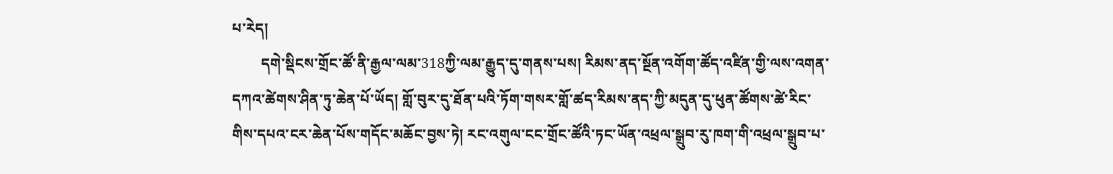པ་རེད།
        དགེ་སྡིངས་གྲོང་ཚོ་ནི་རྒྱལ་ལམ་318ཀྱི་ལམ་རྒྱུད་དུ་གནས་པས། རིམས་ནད་སྔོན་འགོག་ཚོད་འཛིན་གྱི་ལས་འགན་དཀའ་ཚེགས་ཤིན་ཏུ་ཆེན་པོ་ཡོད། གློ་བུར་དུ་ཐོན་པའི་ཏོག་གསར་གློ་ཚད་རིམས་ནད་ཀྱི་མདུན་དུ་ཕུན་ཚོགས་ཚེ་རིང་གིས་དཔའ་ངར་ཆེན་པོས་གདོང་མཆོང་བྱས་ཏེ། རང་འགུལ་ངང་གྲོང་ཚོའི་ཏང་ཡོན་འཕྲལ་སྒྲུབ་རུ་ཁག་གི་འཕྲལ་སྒྲུབ་པ་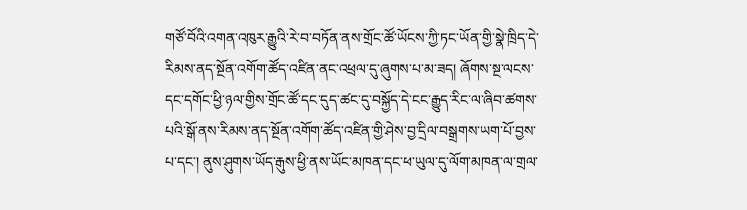གཙོ་བོའི་འགན་འཁུར་རྒྱུའི་རེ་བ་བཏོན་ནས་གྲོང་ཚོ་ཡོངས་ཀྱི་ཏང་ཡོན་གྱི་སྣེ་ཁྲིད་དེ་རིམས་ནད་སྔོན་འགོག་ཚོད་འཛིན་ནང་འཕྲལ་དུ་ཞུགས་པ་མ་ཟད། ཞོགས་སྔ་ལངས་དང་དགོང་ཕྱི་ཉལ་གྱིས་གྲོང་ཚོ་དང་དུད་ཚང་དུ་བསྐྱོད་དེ་ངང་རྒྱུད་རིང་ལ་ཞིབ་ཚགས་པའི་སྒོ་ནས་རིམས་ནད་སྔོན་འགོག་ཚོད་འཛིན་གྱི་ཤེས་བྱ་དྲིལ་བསྒྲགས་ཡག་པོ་བྱས་པ་དང་། ནུས་ཤུགས་ཡོད་རྒུས་ཕྱི་ནས་ཡོང་མཁན་དང་ཕ་ཡུལ་དུ་ལོག་མཁན་ལ་གྲལ་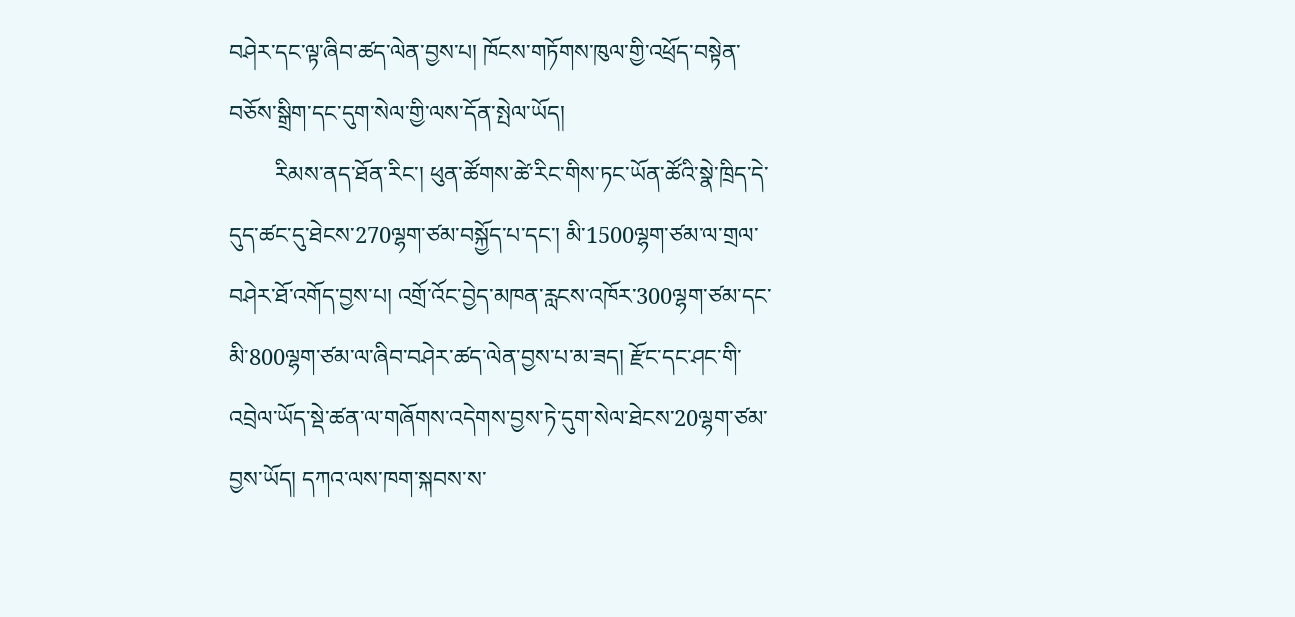བཤེར་དང་ལྟ་ཞིབ་ཚད་ལེན་བྱས་པ། ཁོངས་གཏོགས་ཁུལ་གྱི་འཕྲོད་བསྟེན་བཅོས་སྒྲིག་དང་དུག་སེལ་གྱི་ལས་དོན་སྤེལ་ཡོད།
        རིམས་ནད་ཐོན་རིང་། ཕུན་ཚོགས་ཚེ་རིང་གིས་ཏང་ཡོན་ཚོའི་སྣེ་ཁྲིད་དེ་དུད་ཚང་དུ་ཐེངས་270ལྷག་ཙམ་བསྐྱོད་པ་དང་། མི་1500ལྷག་ཙམ་ལ་གྲལ་བཤེར་ཐོ་འགོད་བྱས་པ། འགྲོ་འོང་བྱེད་མཁན་རླངས་འཁོར་300ལྷག་ཙམ་དང་མི་800ལྷག་ཙམ་ལ་ཞིབ་བཤེར་ཚད་ལེན་བྱས་པ་མ་ཟད། རྫོང་དང་ཤང་གི་འབྲེལ་ཡོད་སྡེ་ཚན་ལ་གཞོགས་འདེགས་བྱས་ཏེ་དུག་སེལ་ཐེངས་20ལྷག་ཙམ་བྱས་ཡོད། དཀའ་ལས་ཁག་སྐབས་ས་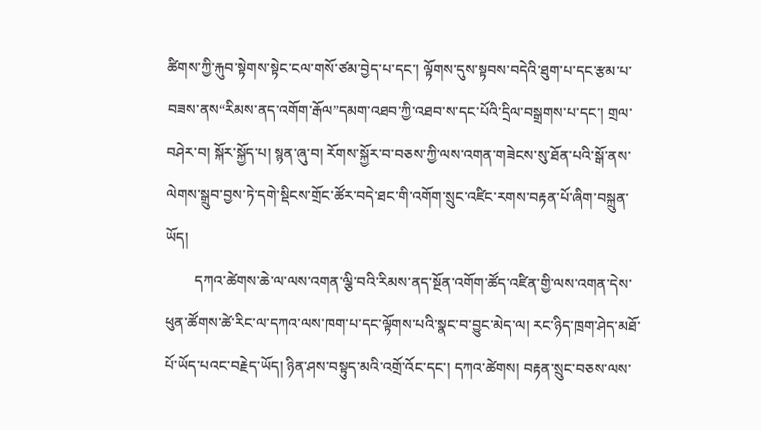ཚིགས་ཀྱི་རྐུབ་སྟེགས་སྟེང་ངལ་གསོ་ཙམ་བྱེད་པ་དང་། ལྟོགས་དུས་སྟབས་བདེའི་ཐུག་པ་དང་རྩམ་པ་བཟས་ནས“རིམས་ནད་འགོག་རྒོལ”དམག་འཐབ་ཀྱི་འཐབ་ས་དང་པོའི་དྲིལ་བསྒྲགས་པ་དང་། གྲལ་བཤེར་བ། སྐོར་སྐྱོད་པ། སྙན་ཞུ་བ། རོགས་སྐྱོར་བ་བཅས་ཀྱི་ལས་འགན་གཟེངས་སུ་ཐོན་པའི་སྒོ་ནས་ལེགས་སྒྲུབ་བྱས་ཏེ་དགེ་སྡིངས་གྲོང་ཚོར་བདེ་ཐང་གི་འགོག་སྲུང་འཛིང་རགས་བརྟན་པོ་ཞིག་བསྐྲུན་ཡོད།
        དཀའ་ཚེགས་ཆེ་ལ་ལས་འགན་ལྕི་བའི་རིམས་ནད་སྔོན་འགོག་ཚོད་འཛིན་གྱི་ལས་འགན་དེས་ཕུན་ཚོགས་ཚེ་རིང་ལ་དཀའ་ལས་ཁག་པ་དང་ལྟོགས་པའི་སྣང་བ་བྱུང་མེད་ལ། རང་ཉིད་ཁྲག་ཤེད་མཐོ་པོ་ཡོད་པའང་བརྗེད་ཡོད། ཉིན་ཤས་བསྟུད་མའི་འགྲོ་འོང་དང་། དཀའ་ཚེགས། བརྟན་སྲུང་བཅས་ལས་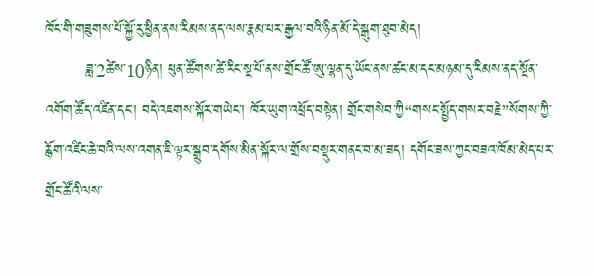ཁོང་གི་གཟུགས་པོ་སྐྱོ་རུ་ཕྱིན་ནས་རིམས་ནད་ལས་རྣམ་པར་རྒྱལ་བའི་ཉིན་མོ་དེ་སྒུག་ཐུབ་མེད།
        ཟླ་2ཚེས་10ཉིན། ཕུན་ཚོགས་ཚེ་རིང་སྔ་པོ་ནས་གྲོང་ཚོ་ཨུ་ལྷན་དུ་ཡོང་ནས་ཚང་མ་དང་མཉམ་དུ་རིམས་ནད་སྔོན་འགོག་ཚོད་འཛིན་དང་། བདེ་འཇགས་སྐོར་གཡེང་། ཁོར་ཡུག་འཕྲོད་བསྟེན། གྲོང་གསེབ་ཀྱི“གསང་སྤྱོད་གསར་བརྗེ”སོགས་ཀྱི་རྙོག་འཛིང་ཆེ་བའི་ལས་འགན་ཇི་ལྟར་སྒྲུབ་དགོས་མིན་སྐོར་ལ་གྲོས་བསྡུར་གནང་བ་མ་ཟད། དགོང་ཟས་ཀྱང་བཟའ་ཁོམ་མེད་པར་གྲོང་ཚོའི་ལས་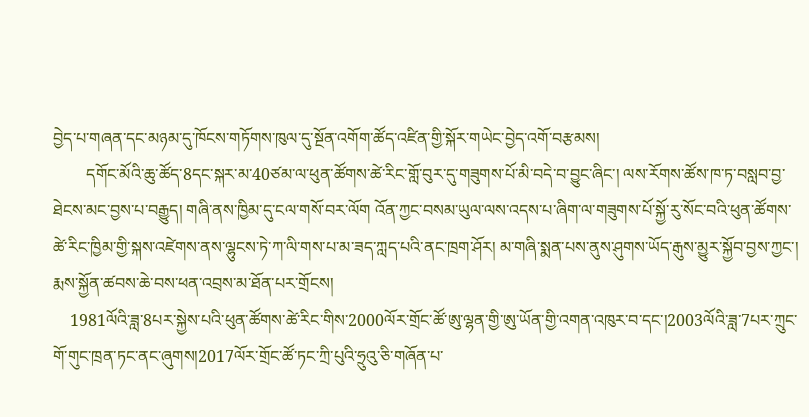བྱེད་པ་གཞན་དང་མཉམ་དུ་ཁོངས་གཏོགས་ཁུལ་དུ་སྔོན་འགོག་ཚོད་འཛིན་གྱི་སྐོར་གཡེང་བྱེད་འགོ་བརྩམས།
        དགོང་མོའི་ཆུ་ཚོད་8དང་སྐར་མ་40ཙམ་ལ་ཕུན་ཚོགས་ཚེ་རིང་གློ་བུར་དུ་གཟུགས་པོ་མི་བདེ་བ་བྱུང་ཞིང་། ལས་རོགས་ཚོས་ཁ་ཏ་བསླབ་བྱ་ཐེངས་མང་བྱས་པ་བརྒྱུད། གཞི་ནས་ཁྱིམ་དུ་ངལ་གསོ་བར་ལོག འོན་ཀྱང་བསམ་ཡུལ་ལས་འདས་པ་ཞིག་ལ་གཟུགས་པོ་སྐྱོ་རུ་སོང་བའི་ཕུན་ཚོགས་ཚེ་རིང་ཁྱིམ་གྱི་སྐས་འཛེགས་ནས་ལྷུངས་ཏེ་ཀ་ལི་གས་པ་མ་ཟད་ཀླད་པའི་ནང་ཁྲག་ཤོར། མ་གཞི་སྨན་པས་ནུས་ཤུགས་ཡོད་རྒུས་མྱུར་སྐྱོབ་བྱས་ཀྱང་། རྨས་སྐྱོན་ཚབས་ཆེ་བས་ཕན་འབྲས་མ་ཐོན་པར་གྲོངས།
    1981ལོའི་ཟླ་8པར་སྐྱེས་པའི་ཕུན་ཚོགས་ཚེ་རིང་གིས་2000ལོར་གྲོང་ཚོ་ཨུ་ལྷན་གྱི་ཨུ་ཡོན་གྱི་འགན་འཁུར་བ་དང་།2003ལོའི་ཟླ་7པར་ཀྲུང་གོ་གུང་ཁྲན་ཏང་ནང་ཞུགས།2017ལོར་གྲོང་ཚོ་ཏང་ཀྲི་པུའི་ཧྲུའུ་ཅི་གཞོན་པ་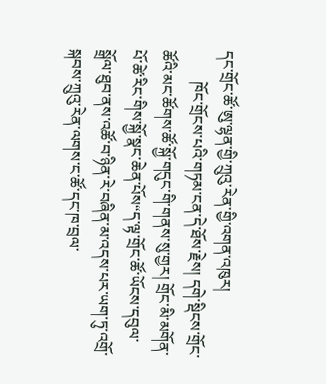དང་གྲོང་ཚོ་ཨུ་ལྷན་གྱི་ཀྲུའུ་རེན་གྱི་འགན་འཁུར།
        ཁོང་གྲོངས་པའི་གཏམ་ངན་དེ་ཐོས་རྗེས། དགེ་སྡིངས་གྲོང་ཚོའི་མང་ཚོགས་ཚོ་སྐྱོ་གདུང་གི་གནས་སུ་གྱར། གྲོང་མི་མགོན་པོ་ཚེ་རིང་གིས་སྐྱོ་སྣང་ཆེན་པོས“ད་ལྟ་གྲོང་ཚོ་ཡོངས་དབུལ་སྒྲོལ་ཐུབ་ནས་འཚོ་བ་ཉིན་རེ་བཞིན་མ་འདས་པར་ཡག་ཏུ་འགྲོ་སྐབས་ཀྲུའུ་རེན་ལགས་ང་ཚོ་དང་ཁ་བྲལ་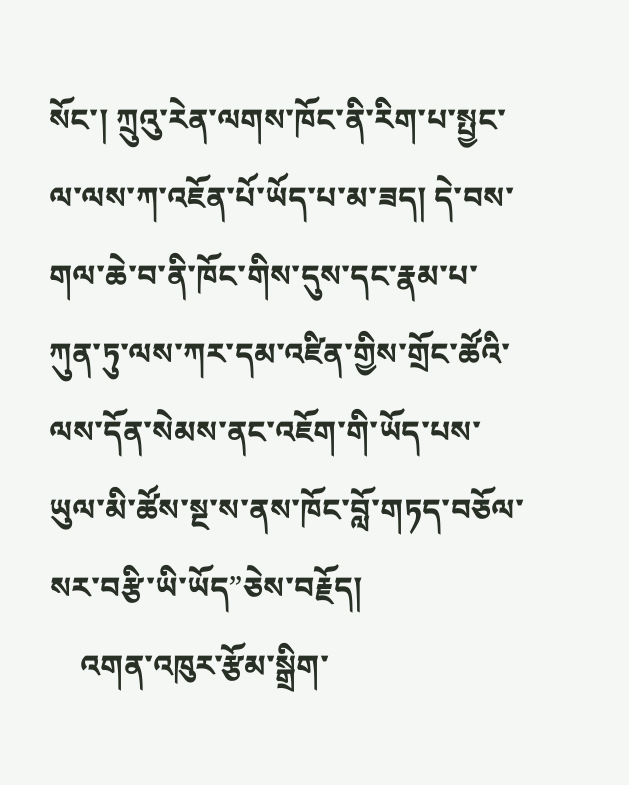སོང་། ཀྲུའུ་རེན་ལགས་ཁོང་ནི་རིག་པ་སྤྱང་ལ་ལས་ཀ་འཇོན་པོ་ཡོད་པ་མ་ཟད། དེ་བས་གལ་ཆེ་བ་ནི་ཁོང་གིས་དུས་དང་རྣམ་པ་ཀུན་ཏུ་ལས་ཀར་དམ་འཛིན་གྱིས་གྲོང་ཚོའི་ལས་དོན་སེམས་ནང་འཇོག་གི་ཡོད་པས་ཡུལ་མི་ཚོས་སྔ་ས་ནས་ཁོང་བློ་གཏད་བཅོལ་སར་བརྩི་ཡི་ཡོད”ཅེས་བརྗོད།
    འགན་འཁུར་རྩོམ་སྒྲིག་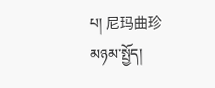པ། 尼玛曲珍
མཉམ་སྤྱོད།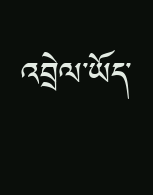འབྲེལ་ཡོད་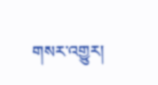གསར་འགྱུར།